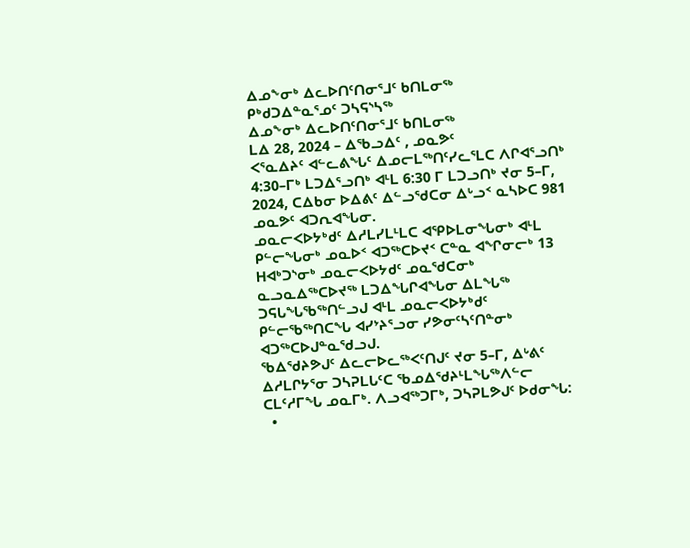ᐃᓄᖕᓂᒃ ᐃᓚᐅᑎᑦᑎᓂᕐᒧᑦ ᑲᑎᒪᓂᖅ
ᑭᒃᑯᑐᐃᓐᓇᕐᓄᑦ ᑐᓴᕋᔅᓴᖅ
ᐃᓄᖕᓂᒃ ᐃᓚᐅᑎᑦᑎᓂᕐᒧᑦ ᑲᑎᒪᓂᖅ
ᒪᐃ 28, 2024 – ᐃᖃᓗᐃᑦ , ᓄᓇᕗᑦ
ᐸᕐᓇᐃᔨᑦ ᐊᓪᓚᕕᖓᑦ ᐃᓄᓕᒪᖅᑎᑦᓯᓚᕐᒪᑕ ᐱᒋᐊᕐᓗᑎᒃ 4:30–ᒥᒃ ᒪᑐᐃᕐᓗᑎᒃ ᐊᒻᒪ 6:30 ᒥ ᒪᑐᓗᑎᒃ ᔪᓂ 5–ᒥ, 2024, ᑕᐃᑲᓂ ᐅᐃᕕᑦ ᐃᓪᓗᖁᑕᓂ ᐃᒡᓗᑉ ᓇᓴᐅᑕ 981 ᓄᓇᕗᑦ ᐊᑐᕆᐊᖓᓂ.
ᓄᓇᓕᐸᐅᔭᒃᑯᑦ ᐃᓱᒪᓯᒪᒻᒪᑕ ᐊᕿᐅᒪᓂᖓᓂᒃ ᐊᒻᒪ ᑭᓪᓕᖓᓂᒃ ᓄᓇᐅᑉ ᐊᑐᖅᑕᐅᔪᑉ ᑕᓐᓇ ᐊᖏᓂᓕᒃ 13 ᕼᐊᒃᑐᔅᓂᒃ ᓄᓇᓕᐸᐅᔭᑯᑦ ᓄᓇᖁᑕᓂᒃ ᓇᓗᓇᐃᖅᑕᐅᔪᖅ ᒪᑐᐃᖓᒋᐊᖓᓂ ᐃᒪᖓᖅ ᑐᕋᒐᖓᖃᖅᑎᓪᓗᒍ ᐊᒻᒪ ᓄᓇᓕᐸᐅᔭᒃᑯᑦ ᑭᓪᓕᖃᖅᑎᑕᖓ ᐊᓯᔾᔨᕐᓗᓂ ᓯᕗᓂᑦᓴᑦᑎᓐᓂᒃ ᐊᑐᖅᑕᐅᒍᓐᓇᖁᓗᒍ.
ᖃᐃᖁᔨᕗᒍᑦ ᐃᓚᓕᐅᓚᖅᐸᑦᑎᒍᑦ ᔪᓂ 5–ᒥ, ᐃᒡᕕᑦ ᐃᓱᒪᒋᔭᕐᓂ ᑐᓴᕈᒪᒐᑦᑕ ᖃᓄᐃᖁᔨᒻᒪᖓᖅᐱᓪᓕ ᑕᒪᑦᓱᒥᖓ ᓄᓇᒥᒃ. ᐱᓗᐊᖅᑐᒥᒃ, ᑐᓴᕈᒪᕗᒍᑦ ᐅᑯᓂᖓ:
  •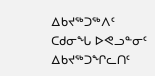ᐃᑲᔪᖅᑐᖅᐱᑦ ᑕᑯᓂᖓ ᐅᕙᓗᓐᓂᑦ ᐃᑲᔪᖅᑐᖏᓚᑎᑦ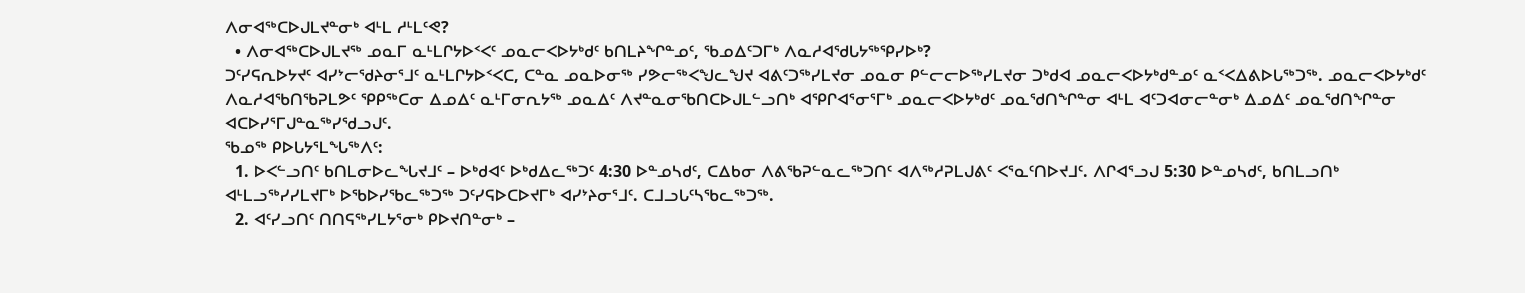ᐱᓂᐊᖅᑕᐅᒍᒪᔪᓐᓂᒃ ᐊᒻᒪ ᓱᒻᒪᑦᕙ?
  • ᐱᓂᐊᖅᑕᐅᒍᒪᔪᖅ ᓄᓇᒥ ᓇᒻᒪᒋᔭᐅᑉᐸᑦ ᓄᓇᓕᐸᐅᔭᒃᑯᑦ ᑲᑎᒪᔨᖏᓐᓄᑦ, ᖃᓄᐃᑦᑐᒥᒃ ᐱᓇᓱᐊᖁᒐᔭᖅᕿᓯᐅᒃ?
ᑐᑦᓯᕋᕆᐅᔭᔪᑦ ᐊᓯᔾᓕᖁᔨᓂᕐᒧᑦ ᓇᒻᒪᒋᔭᐅᑉᐸᑕ, ᑕᓐᓇ ᓄᓇᐅᓂᖅ ᓯᕗᓕᖅᐸᖑᓚᖑᔪ ᐊᕕᑦᑐᖅᓯᒪᔪᓂ ᓄᓇᓂ ᑭᓪᓕᓕᐅᖅᓯᒪᔪᓂ ᑐᒃᑯᐊ ᓄᓇᓕᐸᐅᔭᒃᑯᓐᓄᑦ ᓇᑉᐸᐃᕕᐅᒐᖅᑐᖅ. ᓄᓇᓕᐸᐅᔭᒃᑯᑦ ᐱᓇᓱᐊᖃᑎᖃᕈᒪᕗᑦ ᕿᑭᖅᑕᓂ ᐃᓄᐃᑦ ᓇᒻᒥᓂᕆᔭᖅ ᓄᓇᐃᑦ ᐱᔪᓐᓇᓂᖃᑎᑕᐅᒍᒪᓪᓗᑎᒃ ᐊᕿᒋᐊᕐᓂᕐᒥᒃ ᓄᓇᓕᐸᐅᔭᒃᑯᑦ ᓄᓇᖁᑎᖏᓐᓂ ᐊᒻᒪ ᐊᑦᑐᐊᓂᓕᓐᓂᒃ ᐃᓄᐃᑦ ᓄᓇᖁᑎᖏᓐᓂ ᐊᑕᐅᓯᕐᒥᒍᓐᓇᖅᓯᖁᓗᒍᑦ.
ᖃᓄᖅ ᑭᐅᒐᔭᕐᒪᖓᖅᐱᑦ:
  1. ᐅᐸᓪᓗᑎᑦ ᑲᑎᒪᓂᐅᓚᖓᔪᒧᑦ – ᐅᒃᑯᐊᑦ ᐅᒃᑯᐃᓚᖅᑐᑦ 4:30 ᐅᓐᓄᓴᑯᑦ, ᑕᐃᑲᓂ ᐱᕕᖃᕈᓪᓇᓚᖅᑐᑎᑦ ᐊᐱᖅᓱᕈᒪᒍᕕᑦ ᐸᕐᓇᑦᑎᐅᔪᒧᑦ. ᐱᒋᐊᕐᓗᒍ 5:30 ᐅᓐᓄᓴᑯᑦ, ᑲᑎᒪᓗᑎᒃ ᐊᒻᒪᓗᖅᓯᓯᒪᔪᒥᒃ ᐅᖃᐅᓯᖃᓚᖅᑐᖅ ᑐᑦᓯᕋᐅᑕᐅᔪᒥᒃ ᐊᓯᔾᔨᓂᕐᒧᑦ. ᑕᒧᓗᒐᑦᓴᖃᓚᖅᑐᖅ.
  2. ᐊᑦᓯᓗᑎᑦ ᑎᑎᕋᖅᓯᒪᔭᕐᓂᒃ ᑭᐅᔪᑎᓐᓂᒃ –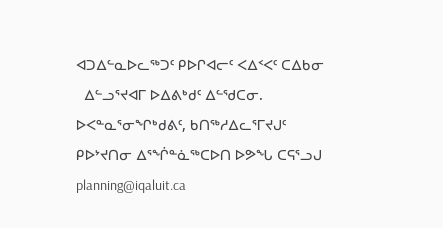ᐊᑐᐃᓪᓇᐅᓚᖅᑐᑦ ᑭᐅᒋᐊᓕᑦ ᐸᐃᑉᐸᑦ ᑕᐃᑲᓂ
  ᐃᓪᓗᕐᔪᐊᒥ ᐅᐃᕕᒃᑯᑦ ᐃᓪᖁᑕᓂ. ᐅᐸᓐᓇᕐᓂᖏᒃᑯᕕᑦ, ᑲᑎᖅᓱᐃᓚᕐᒥᔪᒍᑦ ᑭᐅᔾᔪᑎᓂ ᐃᕐᖐᓐᓈᖅᑕᐅᑎ ᐅᕗᖓ ᑕᕋᕐᓗᒍ planning@iqaluit.ca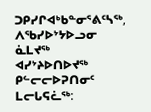ᑐᑭᓯᒋᐊᒃᑲᓐᓂᕐᕕᑦᓴᖅ, ᐱᖃᓯᐅᔾᔭᐅᓗᓂ ᓈᒪᔪᖅ ᐊᓯᔾᔨᐅᑎᐅᔪᖅ ᑭᓪᓕᓕᐅᕈᑎᓂᑦ ᒪᓕᒐᕋᓛᖅ: